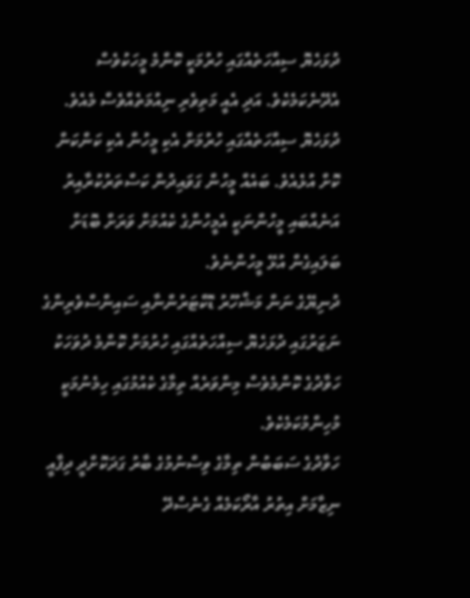ދުޅަހެޔޮ ސިއްހަތެއްގައި ހުރުމަކީ ކޮންމެ މީހަކުވެސް އެދޭނެކަމެކެވެ. އަދި އެއީ މަތިވެރި ނިއުމަތެއްވެސް މެއެވެ. ދުޅަހެޔޮ ސިއްހަތެއްގައި ހުރުމަށް އެކި މީހުން އެކި ކަންކަން ކޮށް އުޅެއެވެ. ބައެއް މީހުން ގަވައިދުން ކަސްތަރުކުރާއިރު އަނެއްބައި މީހުންނަކީ އެމީހުންގެ ކެއުމަށް ވަރަށް ބޮޑަށް ބަލައިގެން އުޅޭ މީހުންނެވެ.
ދުނިޔޭގެ ނަން މަޝްހޫރު ޑޮކްޓަރުންނާއި ސައިންސްވެރިންގެ ނަޒަރުގައި ދުޅަހެޔޮ ސިއްހަތެއްގައި ހުރުމަށް ކޮންމެ ދުވަހަކު ހަވާދުގެ ކޮންމެވެސް މިންވަރެއް ތިމާގެ ކެއުމުގައި ހިމެނުމަކީ މުހިންމުކަމެކެވެ.
ހަވާދުގެ ސަބަބުން ތިމާގެ ވިސްނުމުގެ ބާރު ގަދަކޮށްދީ ދިފާއީ ނިޒާމަށް އިތުރު އާރޯކަމެއް ގެނެސްދޭ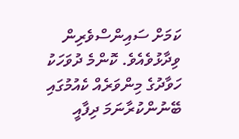ކަމަށް ސައިންސްވެރިން ވިދާޅުވެއެވެ. ކޮންމެ ދުވަހަކު ހަވާދުގެ މިންވަރެއް ކެއުމުގައި ބޭނުންކުރާނަމަ ދިފާއީ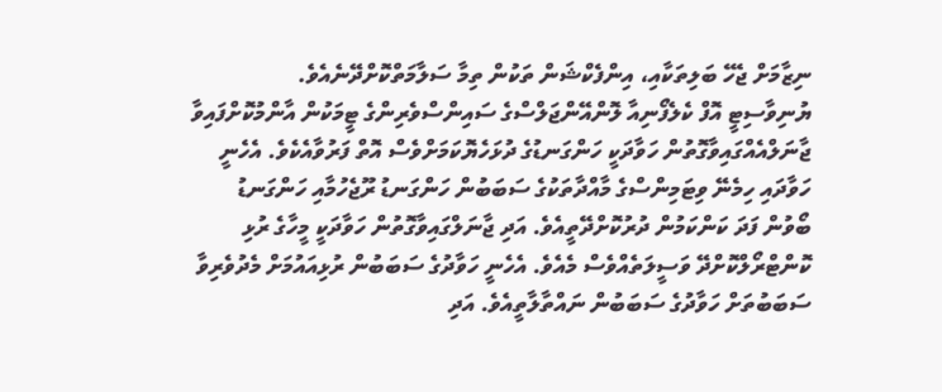ނިޒާމަށް ޖެހޭ ބަލިތަކާއި، އިންފެކްޝަން ތަކުން ތިމާ ސަލާމަތްކޮށްދޭނެއެވެ.
ޔުނިވާސިޓީ އޮފް ކެލެފޯނިއާ ލޮންއޭންޖަލްސްގެ ސައިންސްވެރިންގެ ޓީމަކުން އާންމުކޮށްފައިވާ ޖާނަލްއެއްގައިވާގޮތުން ހަވާދަކީ ހަންގަނޑުގެ ދުޅަހެޔޮކަމަށްވެސް އޮތް ފަރުވާއެކެވެ. އެހެނީ ހަވާދައި ހިމެނޭ ވިޓަމިންސްގެ މާއްދާތަކުގެ ސަބަބުން ހަންގަނޑު ރޫޖެހުމާއި ހަންގަނޑު ބޯވުން ފަދަ ކަންކަމުން ދުރުކޮށްދޭތީއެވެ. އަދި ޖާނަލްގައިވާގޮތުން ހަވާދަކީ މީހާގެ ރުޅި ކޮންޓްރޯލްކޮށްދޭ ވަސީލަތެއްވެސް މެއެވެ. އެހެނީ ހަވާދުގެ ސަބަބުން ރުޅިއައުމަށް މެދުވެރިވާ ސަބަބުތަށް ހަވާދުގެ ސަބަބުން ނައްތާލާތީއެވެ. އަދި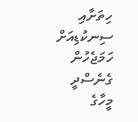ހިތަށާއި ސިނކުޑިއަށް ހަމަޖެހުން ގެނެސްދީ މީހާގެ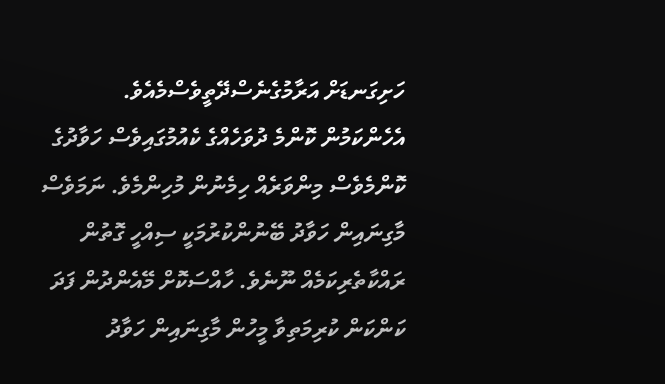ހަށިގަނޑަށް އަރާމުގެނެސްދޭތީވެސްމެއެވެ.
އެހެންކަމުން ކޮންމެ ދުވަހެއްގެ ކެއުމުގައިވެސް ހަވާދުގެ ކޮންމެވެސް މިންވަރެއް ހިމެނުން މުހިންމެވެ. ނަމަވެސް މާގިނައިން ހަވާދު ބޭނުންކުރުމަކީ ސިއްހީ ގޮތުން ރައްކާތެރިކަމެއް ނޫނެވެ. ހާއްސަކޮށް މޭއެންދުން ފަދަ ކަންކަން ކުރިމަތިވާ މީހުން މާގިނައިން ހަވާދު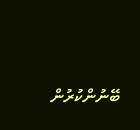ބޭނުންކުރުން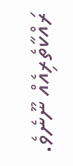ރައްކާތެރިއެއް ނޫނެވެ.